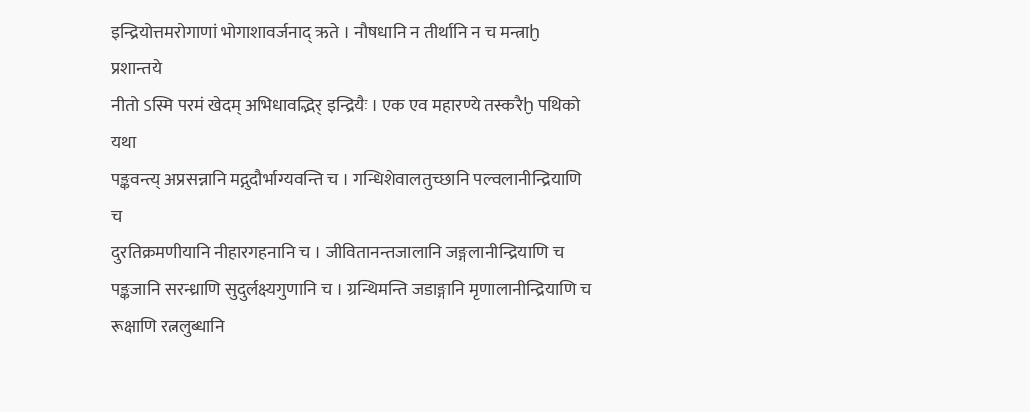इन्द्रियोत्तमरोगाणां भोगाशावर्जनाद् ऋते । नौषधानि न तीर्थानि न च मन्त्राḫ प्रशान्तये
नीतो ऽस्मि परमं खेदम् अभिधावद्भिर् इन्द्रियैः । एक एव महारण्ये तस्करैḫ पथिको यथा
पङ्कवन्त्य् अप्रसन्नानि मद्गुदौर्भाग्यवन्ति च । गन्धिशेवालतुच्छानि पल्वलानीन्द्रियाणि च
दुरतिक्रमणीयानि नीहारगहनानि च । जीवितानन्तजालानि जङ्गलानीन्द्रियाणि च
पङ्कजानि सरन्ध्राणि सुदुर्लक्ष्यगुणानि च । ग्रन्थिमन्ति जडाङ्गानि मृणालानीन्द्रियाणि च
रूक्षाणि रत्नलुब्धानि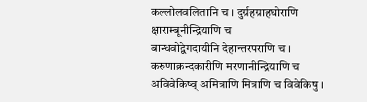कल्लोलवलितानि च । दुर्ग्रहग्राहघोराणि क्षाराम्बूनीन्द्रियाणि च
बान्धवोद्वेगदायीनि देहान्तरपराणि च । करुणाक्रन्दकारीणि मरणानीन्द्रियाणि च
अविवेकिष्व् अमित्राणि मित्राणि च विवेकिषु ।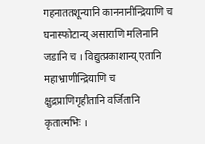गहनाततशून्यानि काननानीन्द्रियाणि च
घनास्फोटान्य् असाराणि मलिनानि जडानि च । विद्युत्प्रकाशान्य् एतानि महाभ्राणीन्द्रियाणि च
क्षुद्रप्राणिगृहीतानि वर्जितानि कृतात्मभिः ।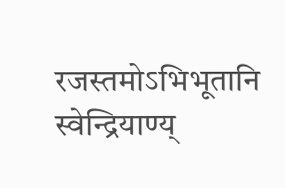रजस्तमोऽभिभूतानि स्वेन्द्रियाण्य्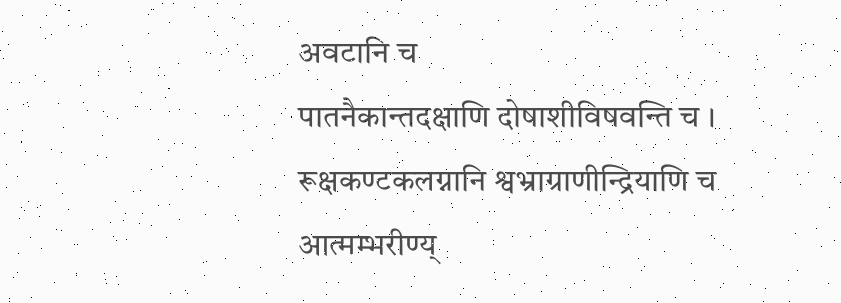अवटानि च
पातनैकान्तदक्षाणि दोषाशीविषवन्ति च । रूक्षकण्टकलग्नानि श्वभ्राग्राणीन्द्रियाणि च
आत्मम्भरीण्य्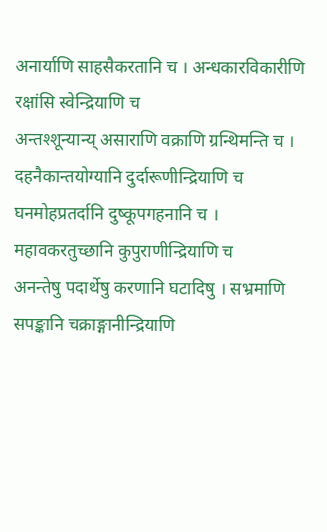अनार्याणि साहसैकरतानि च । अन्धकारविकारीणि रक्षांसि स्वेन्द्रियाणि च
अन्तश्शून्यान्य् असाराणि वक्राणि ग्रन्थिमन्ति च । दहनैकान्तयोग्यानि दुर्दारूणीन्द्रियाणि च
घनमोहप्रतर्दानि दुष्कूपगहनानि च । महावकरतुच्छानि कुपुराणीन्द्रियाणि च
अनन्तेषु पदार्थेषु करणानि घटादिषु । सभ्रमाणि सपङ्कानि चक्राङ्गानीन्द्रियाणि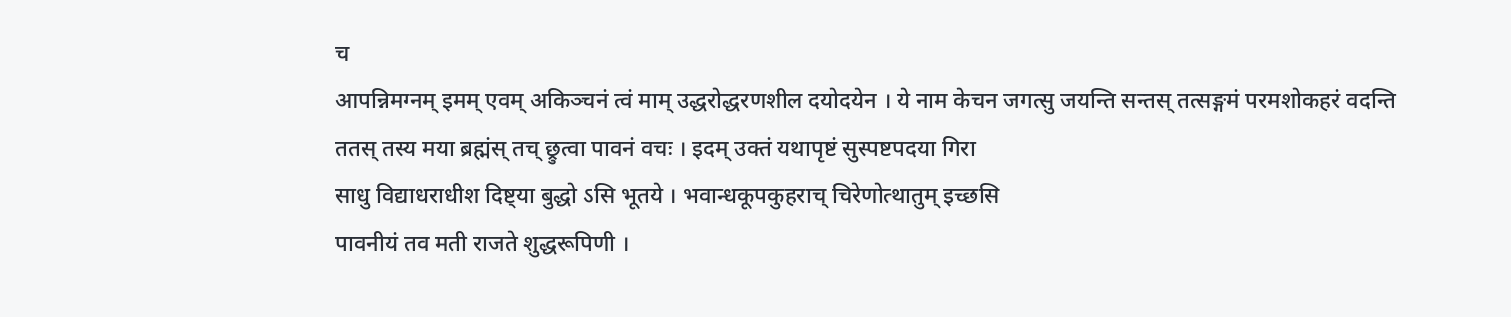च
आपन्निमग्नम् इमम् एवम् अकिञ्चनं त्वं माम् उद्धरोद्धरणशील दयोदयेन । ये नाम केचन जगत्सु जयन्ति सन्तस् तत्सङ्गमं परमशोकहरं वदन्ति
ततस् तस्य मया ब्रह्मंस् तच् छ्रुत्वा पावनं वचः । इदम् उक्तं यथापृष्टं सुस्पष्टपदया गिरा
साधु विद्याधराधीश दिष्ट्या बुद्धो ऽसि भूतये । भवान्धकूपकुहराच् चिरेणोत्थातुम् इच्छसि
पावनीयं तव मती राजते शुद्धरूपिणी ।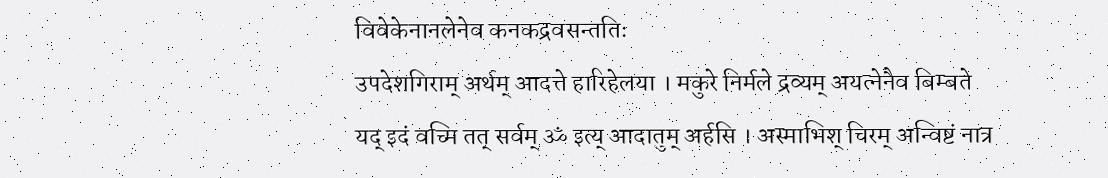विवेकेनानलेनेव कनकद्रवसन्ततिः
उपदेशगिराम् अर्थम् आदत्ते हारिहेलया । मकुरे निर्मले द्रव्यम् अयत्नेनैव बिम्बते
यद् इदं वच्मि तत् सर्वम् ॐ इत्य् आदातुम् अर्हसि । अस्माभिश् चिरम् अन्विष्टं नात्र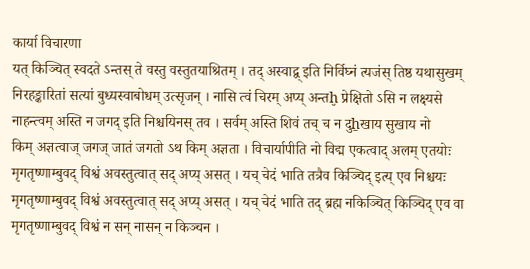कार्या विचारणा
यत् किञ्चित् स्वदते ऽन्तस् ते वस्तु वस्तुतयाश्रितम् । तद् अस्वाद्व् इति निर्विघ्नं त्यजंस् तिष्ठ यथासुखम्
निरहङ्कारितां सत्यां बुध्यस्वाबोधम् उत्सृजन् । नासि त्वं चिरम् अप्य् अन्तḫ प्रेक्षितो ऽसि न लक्ष्यसे
नाहन्त्वम् अस्ति न जगद् इति निश्चयिनस् तव । सर्वम् अस्ति शिवं तच् च न दुẖखाय सुखाय नो
किम् अज्ञत्वाज् जगज् जातं जगतो ऽथ किम् अज्ञता । विचार्यापीति नो विद्म एकत्वाद् अलम् एतयोः
मृगतृष्णाम्बुवद् विश्वं अवस्तुत्वात् सद् अप्य् असत् । यच् चेदं भाति तत्रैव किञ्चिद् इत्य् एव निश्चयः
मृगतृष्णाम्बुवद् विश्वं अवस्तुत्वात् सद् अप्य् असत् । यच् चेदं भाति तद् ब्रह्म नकिञ्चित् किञ्चिद् एव वा
मृगतृष्णाम्बुवद् विश्वं न सन् नासन् न किञ्चन ।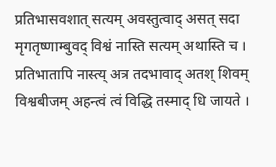प्रतिभासवशात् सत्यम् अवस्तुत्वाद् असत् सदा
मृगतृष्णाम्बुवद् विश्वं नास्ति सत्यम् अथास्ति च । प्रतिभातापि नास्त्य् अत्र तदभावाद् अतश् शिवम्
विश्वबीजम् अहन्त्वं त्वं विद्धि तस्माद् धि जायते ।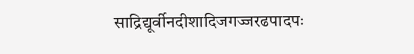साद्रिद्यूर्वीनदीशादिजगज्जरढपादपः